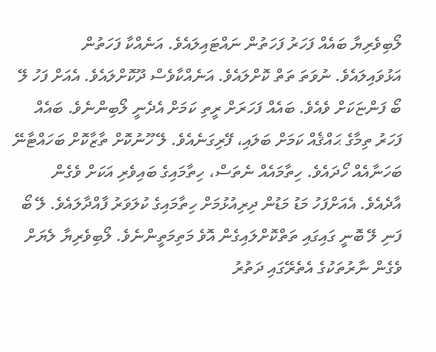ލޯބިވެރިޔާ ބައެއް ފަހަރު ފަހަތުން ނައްޓައިލައެވެ. އަނެއްކާ ފަހަތުން އަޅުވައިލައެވެ. ނުވަތަ ތަތް ކޮށްލައެވެ. އަނެއްކާވެސް ދޫކޮށްލައެވެ. އެއަށް ފަހު ލޭ ބޯ ފަންޏަކަށް ވެއެވެ. ބައެއް ފަހަރަށް ރީތި ކަމަށް އެދެނީ ލޯބިންނެވެ. ބައެއް ފަހަރު ތިމާގެ ޙައްޤެއް ކަމަށް ބަލައި، ފޭރިގަނެއެވެ. ލޭ ހޫނުކޮށް ތާޒާކޮށް ބަހައްޓާނޭ ބަހަނާއެއް ހޯދައެވެ. ހިތާމައެއް ނެތަސް، ހިތާމައިގެ ބައިވެރި އަކަށް ވެގެން އާދެއެވެ. އެއަށްފަހު މަޑު މަޑުން ދިރިއުޅުމަށް ހިތާމައިގެ ކުލަވަރު ފާއްދާލައެވެ. ލޭ ބޯ ފަނި ލޭ ބޮނީ ގައިގައި ތަތްކޮށްލައިގެން އޮވެ މަތިމަތީންނެވެ. ލޯބިވެރިޔާ ލެޔަށް ވެގެން ނާރުތަކުގެ އެތެރޭގައި ދަތުރު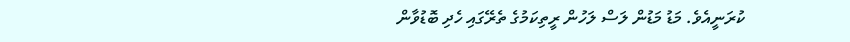ކުރަނީއެވެ. މަޑު މަޑުން ލަސް ލަހުން ރީތިކަމުގެ ތެރޭގައި ހެދި ބޮޑުވާން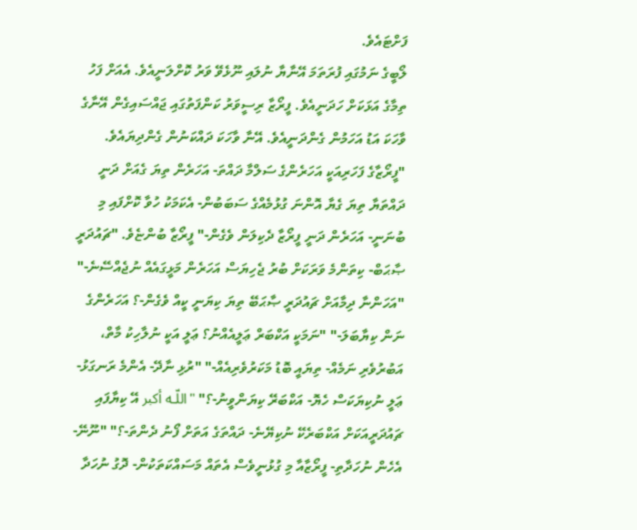ފަށްޓައެވެ.
ލޯބީގެ ނަމުގައި ފުރަތަމަ އޭނާޔާ ނުލައި ނޫޅެވޭ ވަރު ކޮށްލަނީއެވެ. އެއަށް ފަހު ތިމާގެ އަޅަކަށް ހަދަނީއެވެ. ފީރޯޒާ ރިސީވަރު ކަންފަތުގައި ޖައްސައިގެން އޭނާގެ ވާހަކަ އަޑު އަހަމުން ގެންދަނީއެވެ. އޭނާ ވާހަކަ ދައްކަނުން ގެންދިޔައެވެ. "ފީރޯޒާގެ ފަހަރިއަކީ އަހަރެންގެ ސަލްމާ ދައްތަ- އަހަރެން ތިޔަ ގެއަށް ދަނީ ދައްތަޔާ ތިޔަ ގެޔާ އޮންނަ ގުޅުމެއްގެ ސަބަބުން- އެކަމަކު ހުވާ ކޮށްފައި މި ބުނަނީ- އަހަރެން ދަނީ ފީރޯޒާ ދެކިލަން ވެގެން-" ފީރޯޒާ ބުންޏެވެ. "ޗައުދަރީ ޞާޙަބް- ކިތަންމެ ވަރަކަށް ބުރު ޖެހިޔަސް އަހަރެން މަޅީގައެއް ނުޖެއްސޭނެ-" "އަހަންނާ ދިމާއަށް ޗައުދަރީ ޞާޙަބޭ ތިޔަ ކިޔަނީ ކީއް ވެގެން-؟ އަހަރެންގެ ނަން ކިޔާބަލަ-" "ނަމަކީ އަކްބަރް ޢަލީއެއްނު؟ ޢަލީ އަކީ ނުލާހިކު މާތް، އަބުރުވެރި ނަމެއް- ތިޔައީ ބޮޑު މަކަރުވެރިއެއް-" "ރުޅި ނާދޭ- އެންމެ ރަނގަޅު- ޢަލީ ނުކިޔަކަސް ހެޔޮ- އަކްބަރޭ ކިޔަންވީނު-؟" "اللّـه أكبر އޭ ކިޔާފައި ޗައުދަރީއަކަށް އަކްބަރެކޭ ނުކިޔޭނެ- ދައްތަގެ އަތަށް ފޯނު ދެންތަ-؟" "ނޫނޭ- އެހެން ނުހަދާތި- ފީރޯޒާއާ މި ގުޅުނީވެސް އެތައް މަސައްކަތަކުން- ދޮގު ނުހަދާ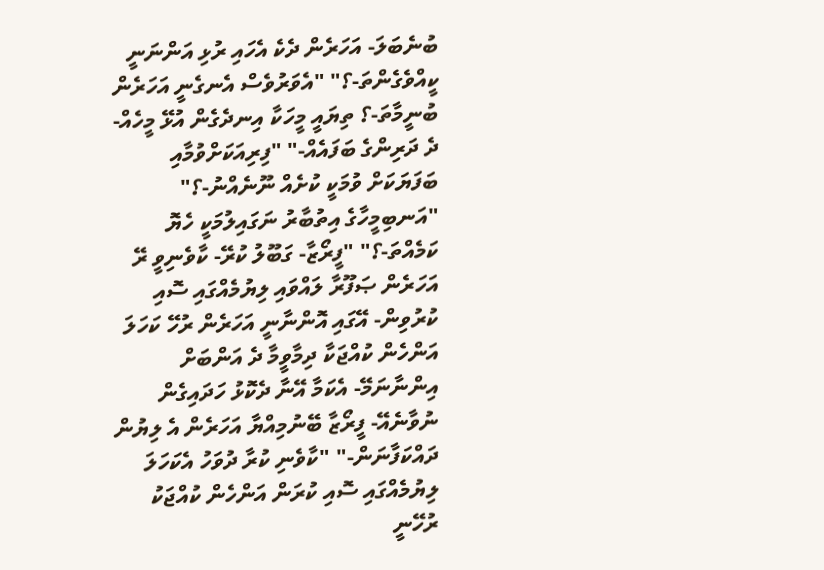ބުނެބަލަ- އަހަރެން ދެކެ އެހައި ރުޅި އަންނަނީ ކީއްވެގެންތަ-؟" "އެވަރުވެސް އެނގެނީ އަހަރެން ބުނީމާތަ-؟ ތިޔައީ މީހަކާ އިނދެގެން އުޅޭ މީހެއް- ދެ ދަރިންގެ ބަފައެއް-" "ފިރިއަކަށްވުމާއި ބަފަޔަކަށް ވުމަކީ ކުށެއް ނޫނެއްނު-؟" "އަނބިމީހާގެ އިތުބާރު ނަގައިލުމަކީ ހެޔޮ ކަމެއްތަ-؟" "ފީރޯޒާ- ގަބޫލު ކުރޭ- ކާވެނިވީ ރޭ އަހަރެން ޞަފޫރާ ލައްވައި ލިޔުމެއްގައި ސޮއި ކުރުވިން- އޭގައި އޮންނާނީ އަހަރެން ރުހޭ ކަހަލަ އަންހެން ކުއްޖަކާ ދިމާވީމާ ދެ އަންބަށް އިންނާނަމޭ- އެކަމާ އޭނާ ދެކޮޅު ހަދައިގެން ނުވާނެއޭ- ފީރޯޒާ ބޭނުމިއްޔާ އަހަރެން އެ ލިޔުން ދައްކަފާނަން-" "ކާވެނި ކުރާ ދުވަހު އެކަހަލަ ލިޔުމެއްގައި ސޮއި ކުރަން އަންހެން ކުއްޖަކު ރުހޭނީ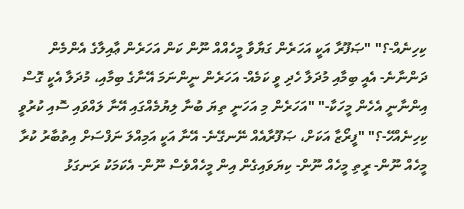ކިހިނެއް-؟" "ޞަފޫރާ އަކީ އަހަރެން ގަޔާވާ މީހެއްއް ނޫން ކަން އަހަރެން ޢާއިލާގެ އެންމެން ދަންނާނެ- އެއީ ބިމާއި މުދަލާ ހެދި ވީ ކަމެއް- އަހަރެން ނީންނަމަ އޭނާގެ ބިމާއި، މުދަލާ އެކީ ގޮސް އިންނާނީ އެހެން މީހަކާ-" "އަހަރެން މި އަހަނީ ތިޔަ ބުނާ ލިޔުމެއްގައި އޭނާ ލައްވައި ސޮއި ކުރުވީ ކިހިނެއްހޭ-؟" "ފީރޯޒާ އަކަށް، ޞަފޫރާއެއް ނޭނގޭނެ- އޭނާ އަކީ އަމިއްލަ ނަފްސަށް އިތުބާރު ކުރާ މީހެއް ނޫން- ރީތި މީހެއް ނޫން- ކިޔަވައިގެން އިން މީހެއްވެސް ނޫން- އެކަމަކު ރަނގަޅު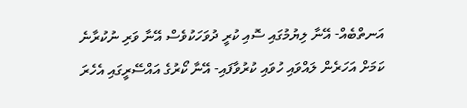އަނތްބެއް- އޭނާ ލިޔުމުގައި ސޮއި ކުރީ ދުވަހަކުވެސް އޭނާ ވަރި ނުކުރާނެ ކަމަށް އަހަރެން ލައްވައި ހުވައި ކުރުވާފައި- އޭނާ ކޯރުގެ އައްސޭރީގައި އެހެރަ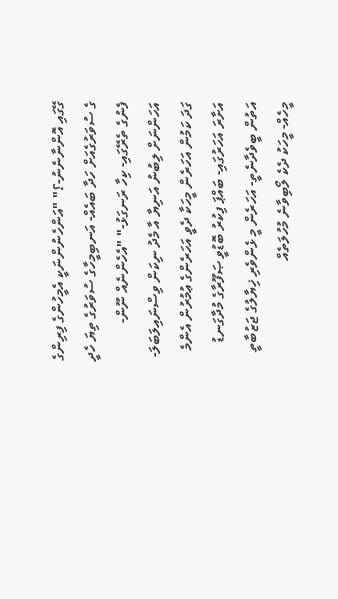ގޭގައި އޮންނާނެނު-؟" "އަންހެނުންނަކީ އެމީހުންގެ ފިރިންގެ ގެ ސުވަރުގެއަށް ހަދާ ބައެއް- އަނބިމީހާގެ ސުވަރުގެ ތިޔަ ހެދީ ފެނުގެ ތެރޭގައި- ކިހާ ރަނގަޅު-" "އެހެންނެއް ނޫން- އަހަންނަށް ލިބުނު އަނިޔާ އާ މެދު ނިކަން ވިސްނައިލަބަލަ- ގަދަ ކަމުން އަހަރެން މީހަކާ ދެވީ އަހަރެންގެ ޢުމުރުން އެންމެ އަށާރަ އަހަރުގައި- ބައްޕަ ފިކުރު ބޮޑުވީ ޞަފޫރާގެ މުދާގަނޑު އަތުން ބީވެދާނެތީ- އަހަރެން މީ ޅެންވެރި ޚިޔާލުގެ ޖަޒުބާތީ މީހެއް- މީހަކު ދެކެ ލޯބިވާނެ މުހުލަތެއް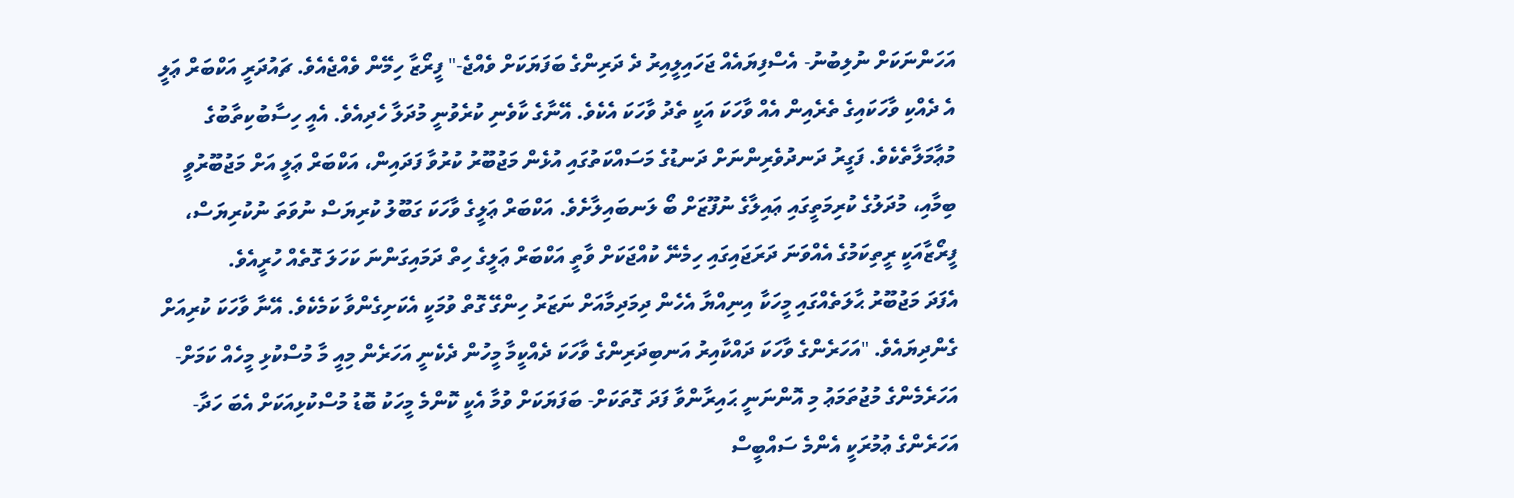އަހަންނަކަށް ނުލިބުނު- އެސްފިޔައެއް ޖަހައިލީއިރު ދެ ދަރިންގެ ބަފަޔަކަށް ވެއްޖެ-" ފީރޯޒާ ހިމޭން ވެއްޖެއެވެ. ޗައުދަރީ އަކްބަރް ޢަލީ އެ ދެއްކި ވާހަކައިގެ ތެރެއިން އެއް ވާހަކަ އަކީ ތެދު ވާހަކަ އެކެވެ. އޭނާގެ ކާވެނި ކުރެވުނީ މުދަލާ ހެދިއެވެ. އެއީ ހިސާބުކިތާބުގެ މުޢާމަލާތެކެވެ. ފަގީރު ދަނދުވެރިންނަށް ދަނޑުގެ މަސައްކަތުގައި އުޅެން މަޖުބޫރު ކުރުވާ ފަދައިން، އަކްބަރް ޢަލީ އަށް މަޖުބޫރުވީ ބިމާއި، މުދަލުގެ ކުރިމަތީގައި ޢައިލާގެ ނުފޫޒަށް ބޯ ލަނބައިލާށެވެ. އަކްބަރް ޢަލީގެ ވާހަކަ ގަބޫލު ކުރިޔަސް ނުވަތަ ނުކުރިޔަސް، ފީރޯޒާއަކީ ރީތިކަމުގެ އެއްވަނަ ދަރަޖައިގައި ހިމެނޭ ކުއްޖަކަށް ވާތީ އަކްބަރް ޢަލީގެ ހިތް ދަމައިގަންނަ ކަހަލަ ގޮތެއް ހުރީއެވެ.
އެފަދަ މަޖުބޫރު ޙާލަތެއްގައި މީހަކާ އިނިއްޔާ އެހެން ދިމަދިމާއަށް ނަޒަރު ހިންގޭ ގޮތް ވުމަކީ އެކަށިގެންވާ ކަމެކެވެ. އޭނާ ވާހަކަ ކުރިއަށް ގެންދިޔައެވެ. "އަހަރެންގެ ވާހަކަ ދައްކާއިރު އަނބިދަރިންގެ ވާހަކަ ދެއްކީމާ މީހުން ދެކެނީ އަހަރެން މިއީ މާ މުސްކުޅި މީހެއް ކަމަށް- އަހަރެމެންގެ މުޖުތަމަޢު މި އޮންނަނީ ޙައިރާންވާ ފަދަ ގޮތަކަށް- ބަފަޔަކަށް ވުމާ އެކީ ކޮންމެ މީހަކު ބޮޑު މުސްކުޅިއަކަށް އެބަ ހަދާ- އަހަރެންގެ ޢުމުރަކީ އެންމެ ސައްބީސް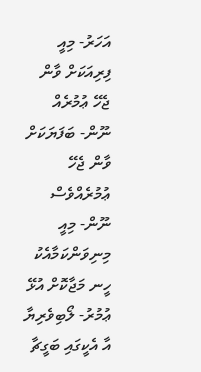އަހަރު- މިއީ ފިރިއަކަށް ވާން ޖެހޭ ޢުމުރެއް ނޫން- ބަފަޔަކަށް ވާން ޖެހޭ ޢުމުރެއްވެސް ނޫން- މިއީ މިނިވަންކަމާއެކު ހީނ މަޖާކޮށް އުޅޭ ޢުމުރު- ލޯބިވެރިޔާ އާ އެކީގައި ބަގީޗާ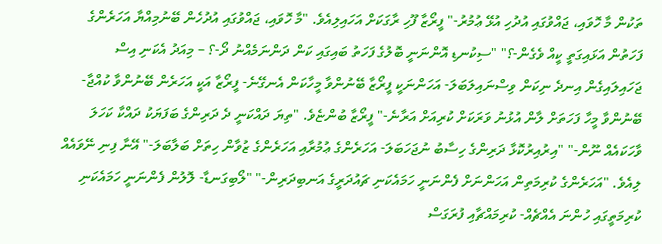ތަކުން މާ ހޮވައި، ޖައްވުގައި އުދުހި އުޅޭ ޢުމުރު-" ފީރޯޒާ ފޫހި ރާގަކަށް އަހައިލިއެވެ. "މާ ހޮވައި، ޖައްވުގައި އުދުހެން ބޭނުމިއްޔާ އަހަރެންގެ ފަހަތުން އަޅައިގަތީ ކީއް ވެގެން-؟" "ސިކުނޑި އޮންނަނީ ބޮލުގެ ފަހަތު ބައިގައި ކަން ދަންނަމެއްނު ދޯ-؟ – މިއަދު އެކަނި އިސް ޖަހައިލައިގެން އިނދެ ނިކަން ވިސްނައިލަބަލަ- އަހަންނަކީ ފީރޯޒާ ބޭނުންވާ މީހާކަން އެނގޭނެ- ފީރޯޒާ އަކީ އަހަރެން ބޭނުންވާ ކުއްޖާ- ބޭނުންވާ މީހާ ފަހަތަށް ލާން އުޅުނު ވަރަކަށް ކުރިއަށް އަރާނެ-" ފީރޯޒާ ބުންޏެވެ. "ތިޔަ ދައްކަނީ ދެ ދަރިންގެ ބަފަޔަކު ދައްކާ ކަހަލަ ވާހަކައެއް ނޫން-" "އިރުއިރުކޮޅާ ދަރިންގެ ހިސާބު ނުޖަހަބަލަ- އަހަރެންގެ ޢުމުރާއި އަހަރެންގެ ޒުވާން ހިތަށް ބަލާބަލަ-" އޭނާ ފިނި ނޭވައެއް ލިއެވެ. "އަހަރެންގެ ކުރިމަތިން އަހަންނަށް ފެންނަނީ ހަމައެކަނި ޗައުދަރީގެ އަނބިދަރިން-" "ލޯބިގަނޑާ- ލޮލުން ފެންނަނީ ހަމައެކަނި ކުރިމަތީގައި ހުންނަ އެއްޗެއް- ކުރިމައްޗާއި ފުރަގަސް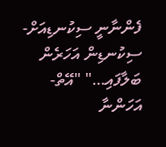ފެންނާނީ ސިކުނޑިއަށް- ސިކުނޑިން އަހަރެން ބަލާފައި…" "އޭތް- އަހަންނާ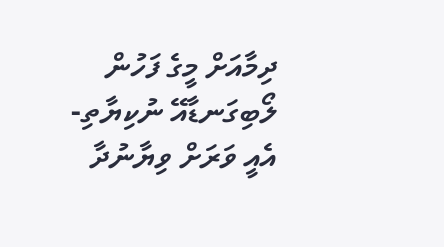ދިމާއަށް މީގެ ފަހުން ލޯބިގަނޑާއޭ ނުކިޔާތި- އެއީ ވަރަށް ވިޔާނުދާ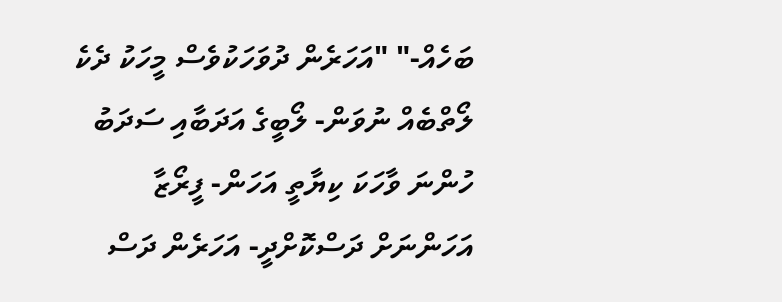ބަހެއް-" "އަހަރެން ދުވަހަކުވެސް މީހަކު ދެކެ ލޯތްބެއް ނުވަން- ލޯބީގެ އަދަބާއި ސަދަބު ހުންނަ ވާހަކަ ކިޔާތީ އަހަން- ފީރޯޒާ އަހަންނަށް ދަސްކޮށްދީ- އަހަރެން ދަސް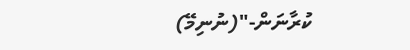ކުރާނަން-"(ނުނިމޭ)